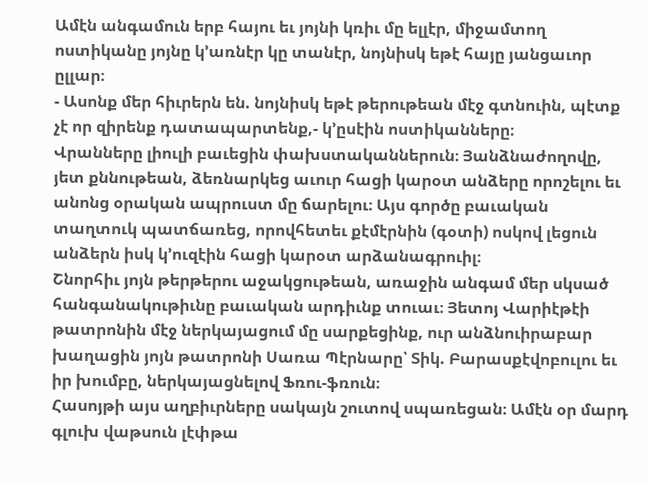Ամէն անգամուն երբ հայու եւ յոյնի կռիւ մը ելլէր, միջամտող ոստիկանը յոյնը կ’առնէր կը տանէր, նոյնիսկ եթէ հայը յանցաւոր ըլլար։
- Ասոնք մեր հիւրերն են. նոյնիսկ եթէ թերութեան մէջ գտնուին, պէտք չէ որ զիրենք դատապարտենք,- կ’ըսէին ոստիկանները։
Վրանները լիուլի բաւեցին փախստականներուն։ Յանձնաժողովը, յետ քննութեան, ձեռնարկեց աւուր հացի կարօտ անձերը որոշելու եւ անոնց օրական ապրուստ մը ճարելու։ Այս գործը բաւական տաղտուկ պատճառեց, որովհետեւ քէմէրնին (գօտի) ոսկով լեցուն անձերն իսկ կ’ուզէին հացի կարօտ արձանագրուիլ։
Շնորհիւ յոյն թերթերու աջակցութեան, առաջին անգամ մեր սկսած հանգանակութիւնը բաւական արդիւնք տուաւ։ Յետոյ Վարիէթէի թատրոնին մէջ ներկայացում մը սարքեցինք, ուր անձնուիրաբար խաղացին յոյն թատրոնի Սառա Պէրնարը՝ Տիկ. Բարասքէվոբուլու եւ իր խումբը, ներկայացնելով Ֆռու-ֆռուն։
Հասոյթի այս աղբիւրները սակայն շուտով սպառեցան։ Ամէն օր մարդ գլուխ վաթսուն լէփթա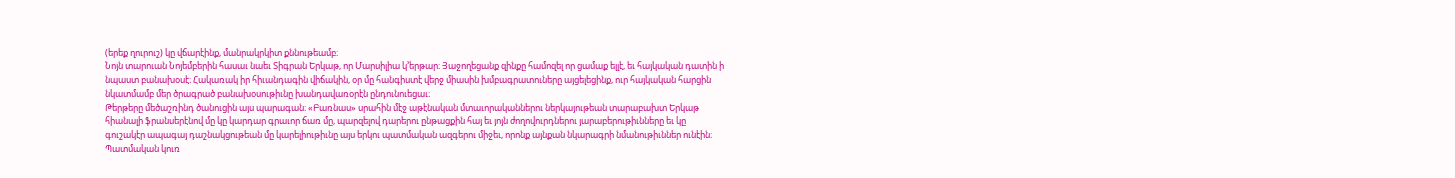(երեք ղուրուշ) կը վճարէինք, մանրակրկիտ քննութեամբ։
Նոյն տարուան Նոյեմբերին հասաւ նաեւ Տիգրան Երկաթ, որ Մարսիլիա կ’երթար։ Յաջողեցանք զինքը համոզել որ ցամաք ելլէ, եւ հայկական դատին ի նպաստ բանախօսէ։ Հակառակ իր հիւանդագին վիճակին, օր մը հանգիստէ վերջ միասին խմբագրատուները այցելեցինք, ուր հայկական հարցին նկատմամբ մեր ծրագրած բանախօսութիւնը խանդավառօրէն ընդունուեցաւ։
Թերթերը մեծաշռինդ ծանուցին այս պարագան։ «Բառնաս» սրահին մէջ աթէնական մտաւորականներու ներկայութեան տարաբախտ Երկաթ հիանալի ֆրանսերէնով մը կը կարդար գրաւոր ճառ մը, պարզելով դարերու ընթացքին հայ եւ յոյն ժողովուրդներու յարաբերութիւնները եւ կը գուշակէր ապագայ դաշնակցութեան մը կարելիութիւնը այս երկու պատմական ազգերու միջեւ, որոնք այնքան նկարագրի նմանութիւններ ունէին։ Պատմական կուռ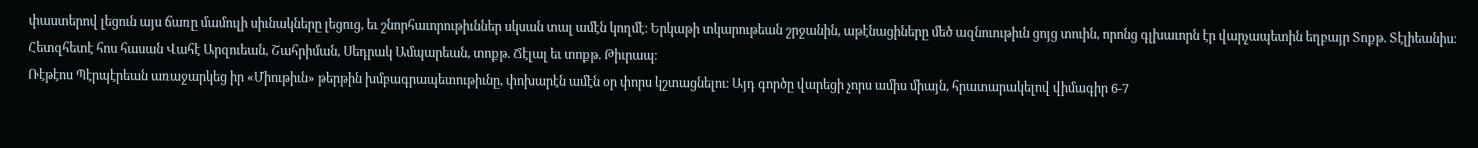փաստերով լեցուն այս ճառը մամուլի սիւնակները լեցուց, եւ շնորհաւորութիւններ սկսան տալ ամէն կողմէ։ Երկաթի տկարութեան շրջանին, աթէնացիները մեծ ազնուութիւն ցոյց տուին, որոնց գլխաւորն էր վարչապետին եղբայր Տոքթ. Տէլիեանիս։
Հետզհետէ հոս հասան Վահէ Արզուեան, Շահրիման, Սեդրակ Ամպարեան, տոքթ. Ճէլալ եւ տոքթ. Թիւրապ։
Ռէթէոս Պէրպէրեան առաջարկեց իր «Միութիւն» թերթին խմբագրապետութիւնը, փոխարէն ամէն օր փորս կշտացնելու։ Այդ գործը վարեցի չորս ամիս միայն, հրատարակելով վիմագիր 6-7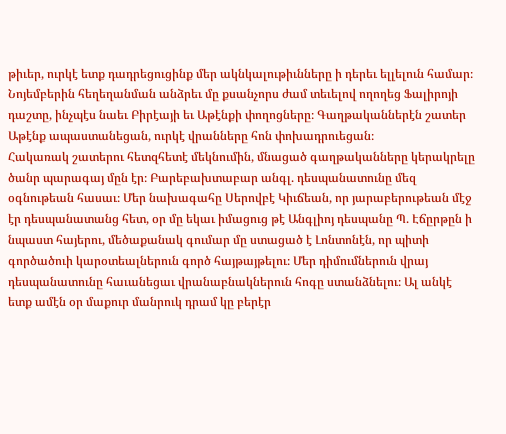թիւեր, ուրկէ ետք դադրեցուցինք մեր ակնկալութիւնները ի դերեւ ելլելուն համար։ Նոյեմբերին հեղեղանման անձրեւ մը քսանչորս ժամ տեւելով ողողեց Ֆալիրոյի դաշտը, ինչպէս նաեւ Բիրէայի եւ Աթէնքի փողոցները։ Գաղթականներէն շատեր Աթէնք ապաստանեցան, ուրկէ վրանները հոն փոխադրուեցան։
Հակառակ շատերու հետզհետէ մեկնումին, մնացած գաղթականները կերակրելը ծանր պարագայ մըն էր։ Բարեբախտաբար անգլ. դեսպանատունը մեզ օգնութեան հասաւ։ Մեր նախագահը Սերովբէ Կիւճեան, որ յարաբերութեան մէջ էր դեսպանատանց հետ, օր մը եկաւ իմացուց թէ Անգլիոյ դեսպանը Պ. Էճըրթըն ի նպաստ հայերու, մեծաքանակ գումար մը ստացած է Լոնտոնէն, որ պիտի գործածուի կարօտեալներուն գործ հայթայթելու։ Մեր դիմումներուն վրայ դեսպանատունը հաւանեցաւ վրանաբնակներուն հոգը ստանձնելու։ Ալ անկէ ետք ամէն օր մաքուր մանրուկ դրամ կը բերէր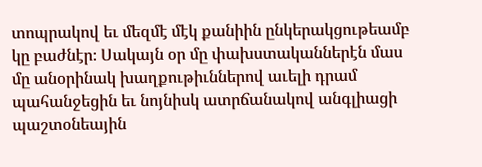տոպրակով եւ մեզմէ մէկ քանիին ընկերակցութեամբ կը բաժնէր։ Սակայն օր մը փախստականներէն մաս մը անօրինակ խաղքութիւններով աւելի դրամ պահանջեցին եւ նոյնիսկ ատրճանակով անգլիացի պաշտօնեային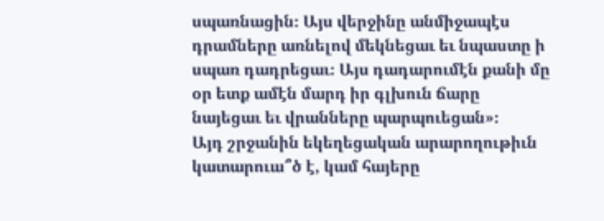սպառնացին։ Այս վերջինը անմիջապէս դրամները առնելով մեկնեցաւ եւ նպաստը ի սպառ դադրեցաւ։ Այս դադարումէն քանի մը օր ետք ամէն մարդ իր գլխուն ճարը նայեցաւ եւ վրանները պարպուեցան»։
Այդ շրջանին եկեղեցական արարողութիւն կատարուա՞ծ է, կամ հայերը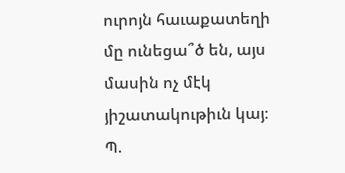ուրոյն հաւաքատեղի մը ունեցա՞ծ են, այս մասին ոչ մէկ յիշատակութիւն կայ։ Պ.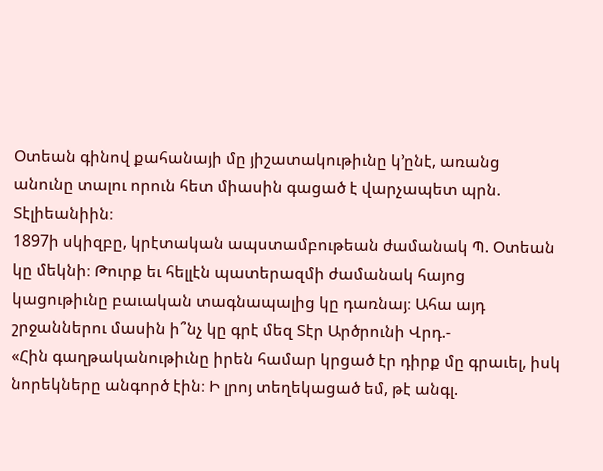Օտեան գինով քահանայի մը յիշատակութիւնը կ’ընէ, առանց անունը տալու որուն հետ միասին գացած է վարչապետ պրն. Տէլիեանիին։
1897ի սկիզբը, կրէտական ապստամբութեան ժամանակ Պ. Օտեան կը մեկնի։ Թուրք եւ հելլէն պատերազմի ժամանակ հայոց կացութիւնը բաւական տագնապալից կը դառնայ։ Ահա այդ շրջաններու մասին ի՞նչ կը գրէ մեզ Տէր Արծրունի Վրդ.-
«Հին գաղթականութիւնը իրեն համար կրցած էր դիրք մը գրաւել, իսկ նորեկները անգործ էին։ Ի լրոյ տեղեկացած եմ, թէ անգլ.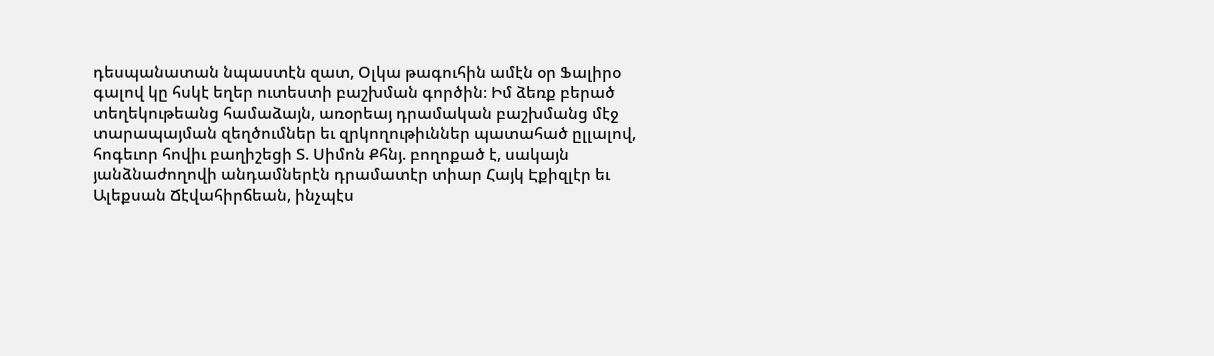դեսպանատան նպաստէն զատ, Օլկա թագուհին ամէն օր Ֆալիրօ գալով կը հսկէ եղեր ուտեստի բաշխման գործին։ Իմ ձեռք բերած տեղեկութեանց համաձայն, առօրեայ դրամական բաշխմանց մէջ տարապայման զեղծումներ եւ զրկողութիւններ պատահած ըլլալով, հոգեւոր հովիւ բաղիշեցի Տ. Սիմոն Քհնյ. բողոքած է, սակայն յանձնաժողովի անդամներէն դրամատէր տիար Հայկ Էքիզլէր եւ Ալեքսան Ճէվահիրճեան, ինչպէս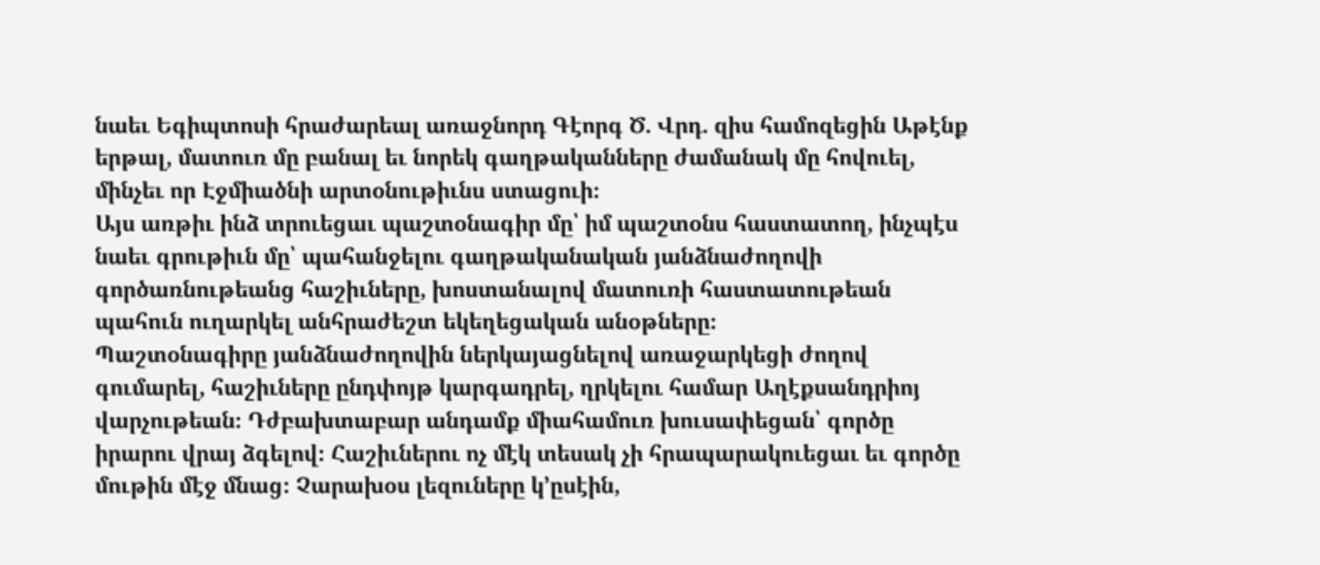նաեւ Եգիպտոսի հրաժարեալ առաջնորդ Գէորգ Ծ. Վրդ. զիս համոզեցին Աթէնք երթալ, մատուռ մը բանալ եւ նորեկ գաղթականները ժամանակ մը հովուել, մինչեւ որ Էջմիածնի արտօնութիւնս ստացուի։
Այս առթիւ ինձ տրուեցաւ պաշտօնագիր մը՝ իմ պաշտօնս հաստատող, ինչպէս նաեւ գրութիւն մը՝ պահանջելու գաղթականական յանձնաժողովի գործառնութեանց հաշիւները, խոստանալով մատուռի հաստատութեան պահուն ուղարկել անհրաժեշտ եկեղեցական անօթները։
Պաշտօնագիրը յանձնաժողովին ներկայացնելով առաջարկեցի ժողով գումարել, հաշիւները ընդփոյթ կարգադրել, ղրկելու համար Աղէքսանդրիոյ վարչութեան։ Դժբախտաբար անդամք միահամուռ խուսափեցան՝ գործը իրարու վրայ ձգելով։ Հաշիւներու ոչ մէկ տեսակ չի հրապարակուեցաւ եւ գործը մութին մէջ մնաց։ Չարախօս լեզուները կ’ըսէին,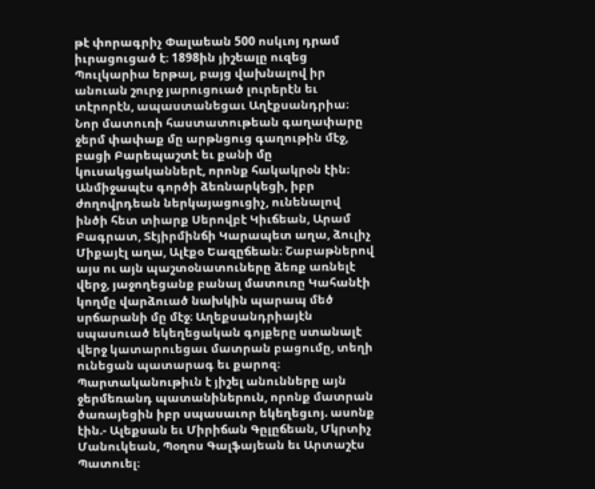թէ փորագրիչ Փալաեան 500 ոսկւոյ դրամ իւրացուցած է։ 1898ին յիշեալը ուզեց Պուլկարիա երթալ, բայց վախնալով իր անուան շուրջ յարուցուած լուրերէն եւ տէրորէն, ապաստանեցաւ Աղէքսանդրիա։
Նոր մատուռի հաստատութեան գաղափարը ջերմ փափաք մը արթնցուց գաղութին մէջ, բացի Բարեպաշտէ եւ քանի մը կուսակցականներէ, որոնք հակակրօն էին։ Անմիջապէս գործի ձեռնարկեցի, իբր ժողովրդեան ներկայացուցիչ, ունենալով ինծի հետ տիարք Սերովբէ Կիւճեան, Արամ Բագրատ, Տէյիրմինճի Կարապետ աղա, ձուլիչ Միքայէլ աղա, Ալէքօ Եազըճեան։ Շաբաթներով այս ու այն պաշտօնատուները ձեռք առնելէ վերջ, յաջողեցանք բանալ մատուռը Կահանէի կողմը վարձուած նախկին պարապ մեծ սրճարանի մը մէջ։ Աղեքսանդրիայէն սպասուած եկեղեցական գոյքերը ստանալէ վերջ կատարուեցաւ մատրան բացումը, տեղի ունեցան պատարագ եւ քարոզ։ Պարտականութիւն է յիշել անունները այն ջերմեռանդ պատանիներուն, որոնք մատրան ծառայեցին իբր սպասաւոր եկեղեցւոյ. ասոնք էին.- Ալեքսան եւ Միրիճան Գըլըճեան, Մկրտիչ Մանուկեան, Պօղոս Գալֆայեան եւ Արտաշէս Պատուել։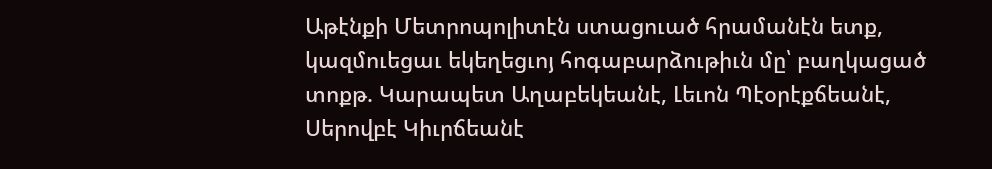Աթէնքի Մետրոպոլիտէն ստացուած հրամանէն ետք, կազմուեցաւ եկեղեցւոյ հոգաբարձութիւն մը՝ բաղկացած տոքթ. Կարապետ Աղաբեկեանէ, Լեւոն Պէօրէքճեանէ, Սերովբէ Կիւրճեանէ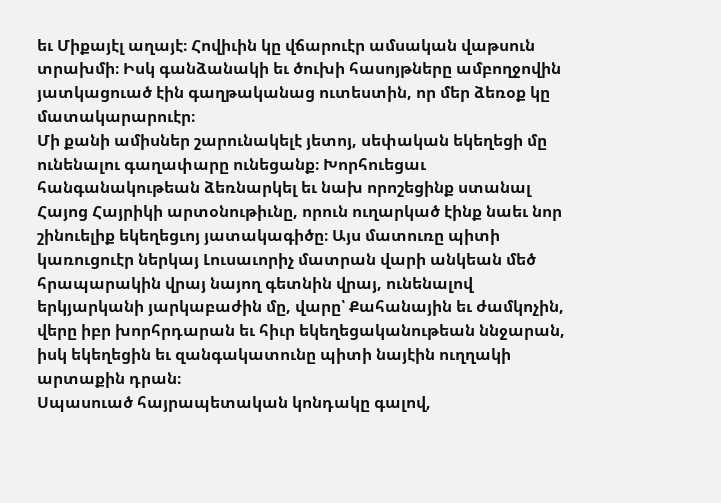եւ Միքայէլ աղայէ։ Հովիւին կը վճարուէր ամսական վաթսուն տրախմի։ Իսկ գանձանակի եւ ծուխի հասոյթները ամբողջովին յատկացուած էին գաղթականաց ուտեստին, որ մեր ձեռօք կը մատակարարուէր։
Մի քանի ամիսներ շարունակելէ յետոյ, սեփական եկեղեցի մը ունենալու գաղափարը ունեցանք։ Խորհուեցաւ հանգանակութեան ձեռնարկել եւ նախ որոշեցինք ստանալ Հայոց Հայրիկի արտօնութիւնը, որուն ուղարկած էինք նաեւ նոր շինուելիք եկեղեցւոյ յատակագիծը։ Այս մատուռը պիտի կառուցուէր ներկայ Լուսաւորիչ մատրան վարի անկեան մեծ հրապարակին վրայ նայող գետնին վրայ, ունենալով երկյարկանի յարկաբաժին մը, վարը՝ Քահանային եւ ժամկոչին, վերը իբր խորհրդարան եւ հիւր եկեղեցականութեան ննջարան, իսկ եկեղեցին եւ զանգակատունը պիտի նայէին ուղղակի արտաքին դրան։
Սպասուած հայրապետական կոնդակը գալով,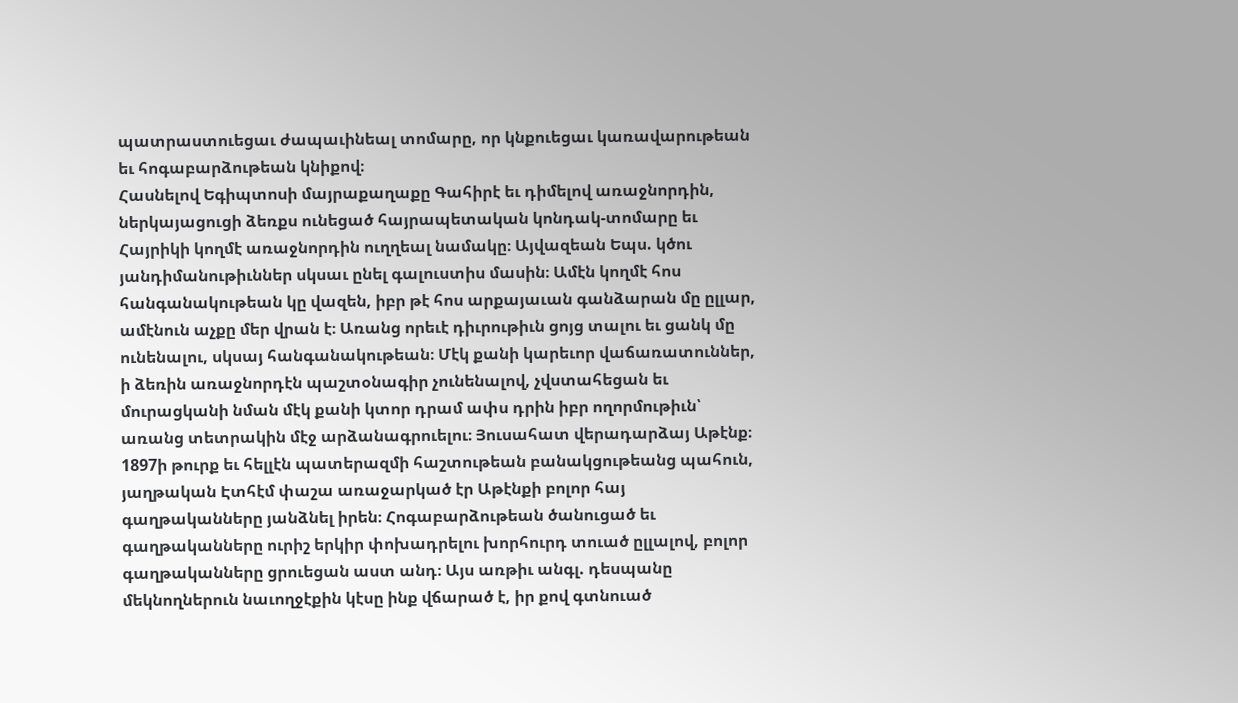պատրաստուեցաւ ժապաւինեալ տոմարը, որ կնքուեցաւ կառավարութեան եւ հոգաբարձութեան կնիքով։
Հասնելով Եգիպտոսի մայրաքաղաքը Գահիրէ եւ դիմելով առաջնորդին, ներկայացուցի ձեռքս ունեցած հայրապետական կոնդակ-տոմարը եւ Հայրիկի կողմէ առաջնորդին ուղղեալ նամակը։ Այվազեան Եպս. կծու յանդիմանութիւններ սկսաւ ընել գալուստիս մասին։ Ամէն կողմէ հոս հանգանակութեան կը վազեն, իբր թէ հոս արքայաւան գանձարան մը ըլլար, ամէնուն աչքը մեր վրան է։ Առանց որեւէ դիւրութիւն ցոյց տալու եւ ցանկ մը ունենալու, սկսայ հանգանակութեան։ Մէկ քանի կարեւոր վաճառատուններ, ի ձեռին առաջնորդէն պաշտօնագիր չունենալով, չվստահեցան եւ մուրացկանի նման մէկ քանի կտոր դրամ ափս դրին իբր ողորմութիւն՝ առանց տետրակին մէջ արձանագրուելու։ Յուսահատ վերադարձայ Աթէնք։
1897ի թուրք եւ հելլէն պատերազմի հաշտութեան բանակցութեանց պահուն, յաղթական Էտհէմ փաշա առաջարկած էր Աթէնքի բոլոր հայ գաղթականները յանձնել իրեն։ Հոգաբարձութեան ծանուցած եւ գաղթականները ուրիշ երկիր փոխադրելու խորհուրդ տուած ըլլալով, բոլոր գաղթականները ցրուեցան աստ անդ։ Այս առթիւ անգլ. դեսպանը մեկնողներուն նաւողջէքին կէսը ինք վճարած է, իր քով գտնուած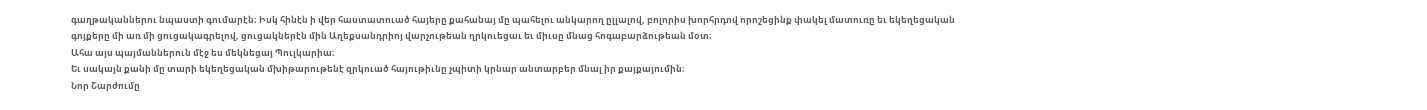գաղթականներու նպաստի գումարէն։ Իսկ հինէն ի վեր հաստատուած հայերը քահանայ մը պահելու անկարող ըլլալով, բոլորիս խորհրդով որոշեցինք փակել մատուռը եւ եկեղեցական գոյքերը մի առ մի ցուցակագրելով, ցուցակներէն մին Աղեքսանդրիոյ վարչութեան ղրկուեցաւ եւ միւսը մնաց հոգաբարձութեան մօտ։
Ահա այս պայմաններուն մէջ ես մեկնեցայ Պուլկարիա։
Եւ սակայն քանի մը տարի եկեղեցական մխիթարութենէ զրկուած հայութիւնը չպիտի կրնար անտարբեր մնալ իր քայքայումին։
Նոր Շարժումը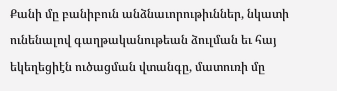Քանի մը բանիբուն անձնաւորութիւններ, նկատի ունենալով գաղթականութեան ձուլման եւ հայ եկեղեցիէն ուծացման վտանգը, մատուռի մը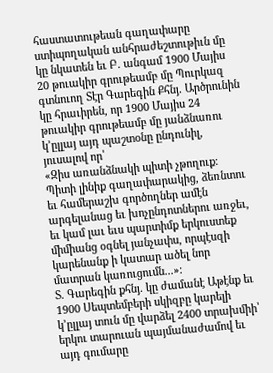հաստատութեան գաղափարը ստիպողական անհրաժեշտութիւն մը կը նկատեն եւ Բ. անգամ 1900 Մայիս 20 թուակիր գրութեամբ մը Պուրկազ գտնուող Տէր Գարեգին Քհնյ. Արծրունին կը հրաւիրեն, որ 1900 Մայիս 24 թուակիր գրութեամբ մը յանձնառու կ’ըլլայ այդ պաշտօնը ընդունիլ, յուսալով որ՝
«Զիս առանձնակի պիտի չթողուք։ Պիտի լինիք գաղափարակից, ձեռնտու եւ համերաշխ գործողներ ամէն արգելանաց եւ խոչընդոտներու առջեւ, եւ կամ լաւ եւս պարտիմք երկուստեք միմիանց օգնել յանչափս, որպէսզի կարենանք ի կատար ածել նոր մատրան կառուցումն...»։
Տ. Գարեգին քհնյ. կը ժամանէ Աթէնք եւ 1900 Սեպտեմբերի սկիզբը կարելի կ’ըլլայ տուն մը վարձել 2400 տրախմիի՝ երկու տարուան պայմանաժամով եւ այդ գումարը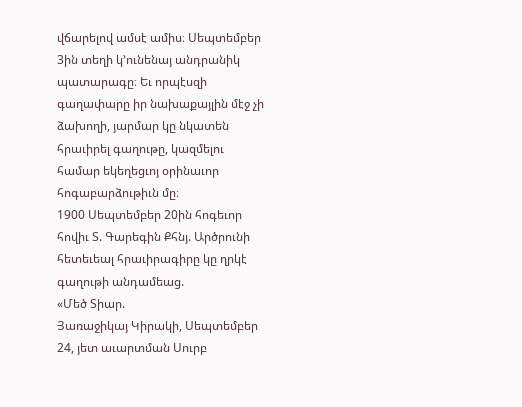վճարելով ամսէ ամիս։ Սեպտեմբեր 3ին տեղի կ’ունենայ անդրանիկ պատարագը։ Եւ որպէսզի գաղափարը իր նախաքայլին մէջ չի ձախողի, յարմար կը նկատեն հրաւիրել գաղութը, կազմելու համար եկեղեցւոյ օրինաւոր հոգաբարձութիւն մը։
1900 Սեպտեմբեր 20ին հոգեւոր հովիւ Տ. Գարեգին Քհնյ. Արծրունի հետեւեալ հրաւիրագիրը կը ղրկէ գաղութի անդամեաց.
«Մեծ Տիար.
Յառաջիկայ Կիրակի, Սեպտեմբեր 24, յետ աւարտման Սուրբ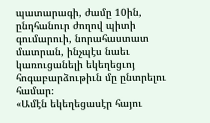պատարագի, ժամը 10ին, ընդհանուր ժողով պիտի գումարուի, նորահաստատ մատրան, ինչպէս նաեւ կառուցանելի եկեղեցւոյ հոգաբարձութիւն մը ընտրելու համար։
«Ամէն եկեղեցասէր հայու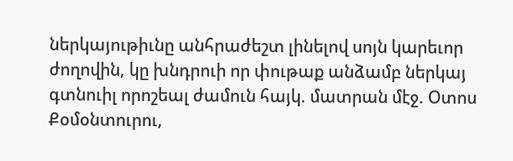ներկայութիւնը անհրաժեշտ լինելով սոյն կարեւոր ժողովին, կը խնդրուի որ փութաք անձամբ ներկայ գտնուիլ որոշեալ ժամուն հայկ. մատրան մէջ. Օտոս Քօմօնտուրու,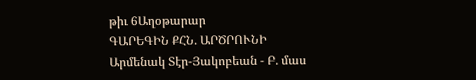թիւ 6Աղօթարար
ԳԱՐԵԳԻՆ ՔՀՆ. ԱՐԾՐՈՒՆԻ
Արմենակ Տէր-Յակոբեան - Բ. մաս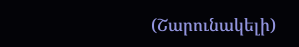(Շարունակելի)